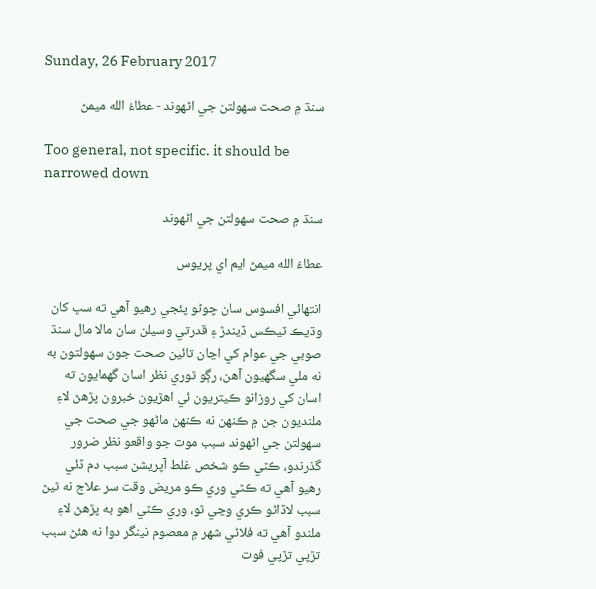Sunday, 26 February 2017

سنڌ ۾ صحت سهولتن جي اڻهوند - عطاءُ الله ميمڻ

Too general, not specific. it should be narrowed down

سنڌ ۾ صحت سهولتن جي اڻهوند

عطاءُ الله ميمڻ ايم اي پريوس

انتهائي افسوس سان چوڻو پئجي رهيو آهي ته سڀ کان وڌيڪ ٽيڪس ڏيندڙ ۽ قدرتي وسيلن سان مالا مال سنڌ صوبي جي عوام کي اڃان تائين صحت جون سهولتون به نه ملي سگهيون آهن، رڳو ٿوري نظر اسان گهمايون ته اسان کي روزانو ڪيتريون ئي اهڙيون خبرون پڙهڻ لاءِ ملنديون جن ۾ ڪنهن نه ڪنهن ماڻهو جي صحت جي سهولتن جي اڻهوند سبب موت جو واقعو نظر ضرور گذرندو، ڪٿي ڪو شخص غلط آپريشن سبب دم ڏئي رهيو آهي ته ڪٿي وري ڪو مريض وقت سر علاج نه ٿيڻ سبب لاڏاڻو ڪري وڃي ٿو، وري ڪٿي اهو به پڙهڻ لاءِ ملندو آهي ته فلاڻي شهر ۾ معصوم نينگر دوا نه هئڻ سبب تڙپي تڙپي فوت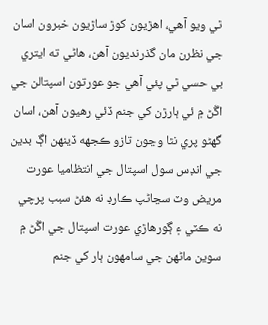ٿي ويو آهي، اهڙيون کوڙ ساڙيون خبرون اسان جي نظرن مان گذرنديون آهن، هاڻي ته ايتري بي حسي ٿي پئي آهي جو عورتون اسپتالن جي اڱڻ ۾ ئي ٻارڙن کي جنم ڏئي رهيون آهن، اسان گهڻو پري نٿا وڃون تازو ڪجهه ڏينهن اڳ بدين جي انڊس سول اسپتال جي انتظاميا عورت مريض وٽ سڃاڻپ ڪارڊ نه هئڻ سبب پرچي نه ڪٽي ۽ ڳورهاڙي عورت اسپتال جي اڱڻ ۾ سوين ماڻهن جي سامهون ٻار کي جنم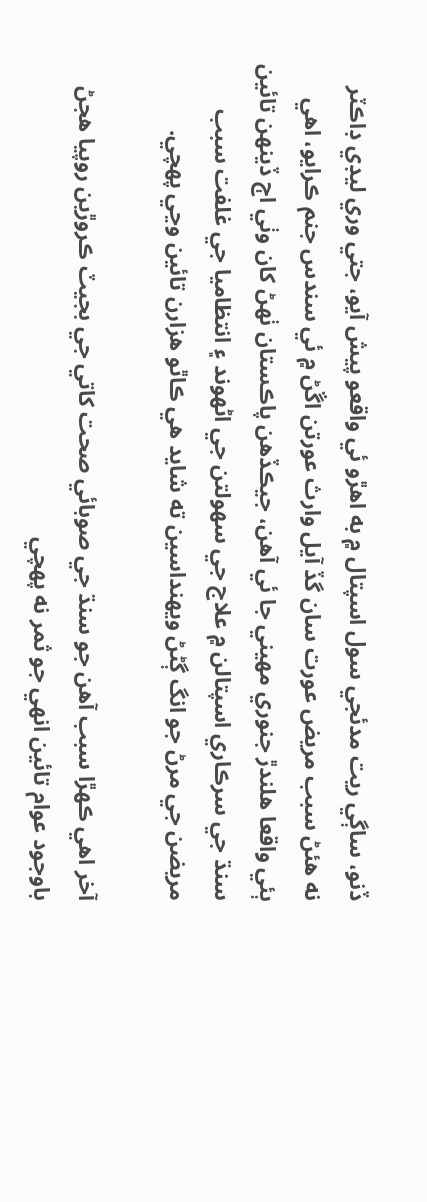ڏنو، ساڳي ريت مدئجي سول اسپتال ۾ به اهڙو ئي واقعو پيش آيو، جتي وري ليڊي ڊاڪٽر نه هئڻ سبب مريض عورت سان گڏ آيل وارث عورتن اڱڻ ۾ ئي سندس جنم ڪرايو، اهي ٻئي واقعا هلندڙ جنوري مهيني جا ئي آهن، جيڪڏهن پاڪستان ٺهڻ کان وٺي اڄ ڏينهن تائين سنڌ جي سرڪاري اسپتالن ۾ علاج جي سهولتن جي اڻهوند ۽ انتظاميا جي غلفت سبب مريضن جي مرڻ جو انگ ڳڻڻ ويهنداسين ته شايد هي ڪاٿو هزارن تائين وڃي پهچي.

آخر اهي ڪهڙا سبب آهن جو سنڌ جي صوبائي صحت کاتي جي بجيٽ ڪروڙين روپيا هجڻ باوجود عوام تائين انهي جو ثمر نه پهچي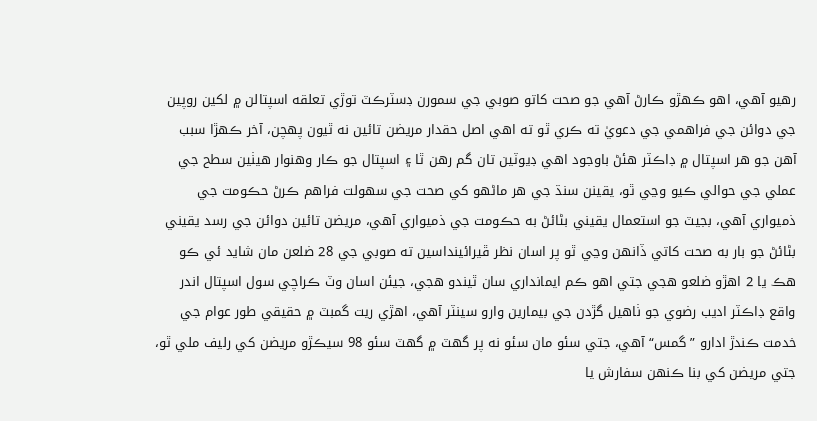رهيو آهي، اهو ڪهڙو ڪارڻ آهي جو صحت کاتو صوبي جي سمورن ڊسٽرڪٽ توڙي تعلقه اسپتالن ۾ لکين روپين جي دوائن جي فراهمي جي دعويٰ ته ڪري ٿو ته اهي اصل حقدار مريضن تائين نه ٿيون پهچن، آخر ڪهڙا سبب آهن جو هر اسپتال ۾ ڊاڪٽر هئڻ باوجود اهي ڊيوٽين تان گم رهن ٿا ۽ اسپتال جو ڪار وهنوار هيٺين سطح جي عملي جي حوالي ڪيو وڃي ٿو، يقينن سنڌ جي هر ماڻهو کي صحت جي سهولت فراهم ڪرڻ حڪومت جي ذميواري آهي، بجيٽ جو استعمال يقيني بڻائڻ به حڪومت جي ذميواري آهي، مريضن تائين دوائن جي رسد يقيني بڻائڻ جو بار به صحت کاتي ڏانهن وڃي ٿو پر اسان نظر ڦيرائينداسين ته صوبي جي 28 ضلعن مان شايد ئي ڪو هڪ يا 2 اهڙو ضلعو هجي جتي اهو ڪم ايمانداري سان ٿيندو هجي، جيئن اسان وٽ ڪراچي سول اسپتال اندر واقع ڊاڪٽر اديب رضوي جو ٺاهيل گڙدن جي بيمارين وارو سينٽر آهي، اهڙي ريت گمبٽ ۾ حقيقي طور عوام جي خدمت ڪندڙ ادارو ”گمس“ آهي، جتي سئو مان سئو نه پر گهٽ ۾ گهٽ سئو 98 سيڪڙو مريضن کي رليف ملي ٿو، جتي مريضن کي بنا ڪنهن سفارش يا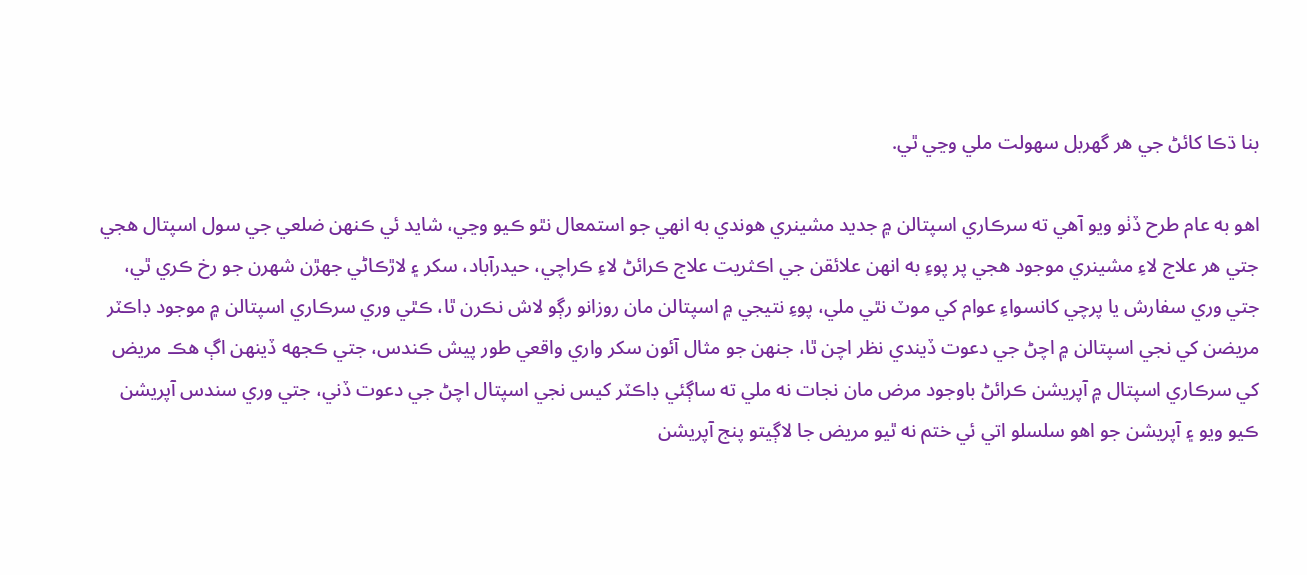بنا ڌڪا کائڻ جي هر گهربل سهولت ملي وڃي ٿي.

اهو به عام طرح ڏٺو ويو آهي ته سرڪاري اسپتالن ۾ جديد مشينري هوندي به انهي جو استمعال نٿو ڪيو وڃي، شايد ئي ڪنهن ضلعي جي سول اسپتال هجي جتي هر علاج لاءِ مشينري موجود هجي پر پوءِ به انهن علائقن جي اڪثريت علاج ڪرائڻ لاءِ ڪراچي، حيدرآباد، سکر ۽ لاڙڪاڻي جهڙن شهرن جو رخ ڪري ٿي، جتي وري سفارش يا پرچي کانسواءِ عوام کي موٽ نٿي ملي، پوءِ نتيجي ۾ اسپتالن مان روزانو رڳو لاش نڪرن ٿا، ڪٿي وري سرڪاري اسپتالن ۾ موجود ڊاڪٽر مريضن کي نجي اسپتالن ۾ اچڻ جي دعوت ڏيندي نظر اچن ٿا، جنهن جو مثال آئون سکر واري واقعي طور پيش ڪندس، جتي ڪجهه ڏينهن اڳ هڪ مريض کي سرڪاري اسپتال ۾ آپريشن ڪرائڻ باوجود مرض مان نجات نه ملي ته ساڳئي ڊاڪٽر کيس نجي اسپتال اچڻ جي دعوت ڏني، جتي وري سندس آپريشن ڪيو ويو ۽ آپريشن جو اهو سلسلو اتي ئي ختم نه ٿيو مريض جا لاڳيتو پنج آپريشن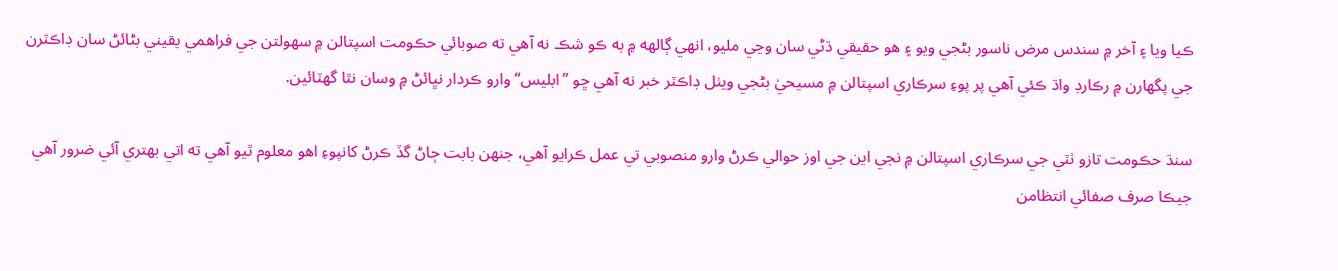ڪيا ويا ۽ آخر ۾ سندس مرض ناسور بڻجي ويو ۽ هو حقيقي ڌڻي سان وڃي مليو، انهي ڳالهه ۾ به ڪو شڪ نه آهي ته صوبائي حڪومت اسپتالن ۾ سهولتن جي فراهمي يقيني بڻائڻ سان ڊاڪٽرن جي پگهارن ۾ رڪارڊ واڌ ڪئي آهي پر پوءِ سرڪاري اسپتالن ۾ مسيحيٰ بڻجي ويٺل ڊاڪٽر خبر نه آهي ڇو ”ابليس“ وارو ڪردار نڀائڻ ۾ وسان نٿا گهٽائين.

سنڌ حڪومت تازو ٺٽي جي سرڪاري اسپتالن ۾ نجي اين جي اوز حوالي ڪرڻ وارو منصوبي تي عمل ڪرايو آهي، جنهن بابت ڄاڻ گڏ ڪرڻ کانپوءِ اهو معلوم ٿيو آهي ته اتي بهتري آئي ضرور آهي جيڪا صرف صفائي انتظامن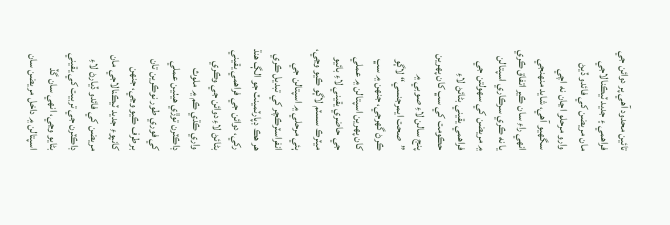تائين محدود آهي پر دوائن جي فراهمي ۽ جديد ٽيڪنالاجي مان مريضن کي فائدو ڏيڻ وارو مرحلو اڃان نه اچي سگهيو آهي، شايد منهنجي انهي راءِ سان ڪير اتفاق ڪري يا نه ڪري سرڪاري اسپتالن ۾ مريضن کي سهولتن جي فراهمي يقيني بڻائڻ لاءِ حڪومت کي سڀ کان پهرين پنج سالن لاءِ صوبي ۾ ”صحت ايمرجنسي“ لاڳو ڪرڻ گهرجي، جنهن ۾ سڀ کان پهرين اسپتالن ۾ عملي جي حاضري يقيني لاءِ بائيو ميٽرڪ سسٽم لاڳو ڪيو وڃي، ٻئي مرحلي ۾ اسپتالن جي انفراسٽرڪچر کي تبديل ڪري هر هڪ ڊپارٽمينٽ جو الڳ هنڌ رکي، دوائن جي فراهمي يقيني بڻائڻ لاءِ دوائن جي وڪري واري ڪڌي ڪم ۾ ملوث ڊاڪٽرن توڙي هيٺين عملي کي فوري طور نوڪرين تان برطرف ڪيو وڃي، جنهن کانپوءِ جديد ٽيڪنالاجي مان مريضن کي فائدو ڏيارڻ لاءِ ڊاڪٽرن جي تربيت کي يقيني بڻايو وڃي، انهي سان گڏ اسپتالن ۾ داخل مريضن سان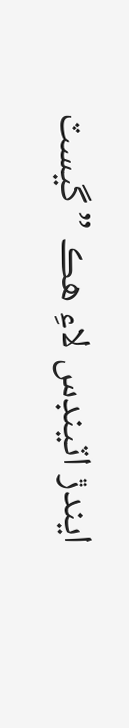ايندڙ اٽينڊس لاءِ هڪ ”گيسٽ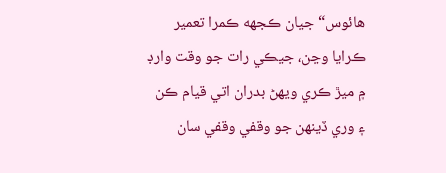هائوس“ جيان ڪجهه ڪمرا تعمير ڪرايا وڃن، جيڪي رات جو وقت وارڊ ۾ ميڙ ڪري ويهڻ بدران اتي قيام ڪن ۽ وري ڏينهن جو وقفي وقفي سان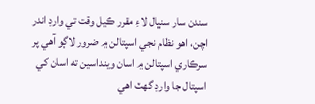سندن سار سنڀال لاءِ مقرر ڪيل وقت تي وارڊ اندر اچن، اهو نظام نجي اسپتالن ۾ ضرور لاڳو آهي پر سرڪاري اسپتالن ۾ اسان وينداسين ته اسان کي اسپتال جا وارڊ گهٽ اهي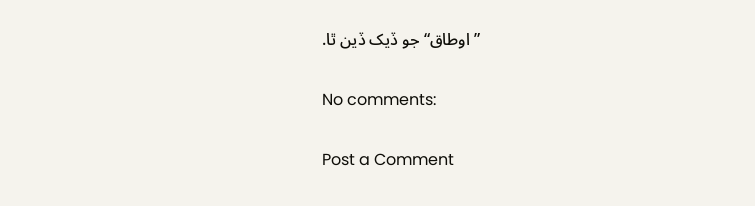”اوطاق“ جو ڏيک ڏين ٿا.

No comments:

Post a Comment